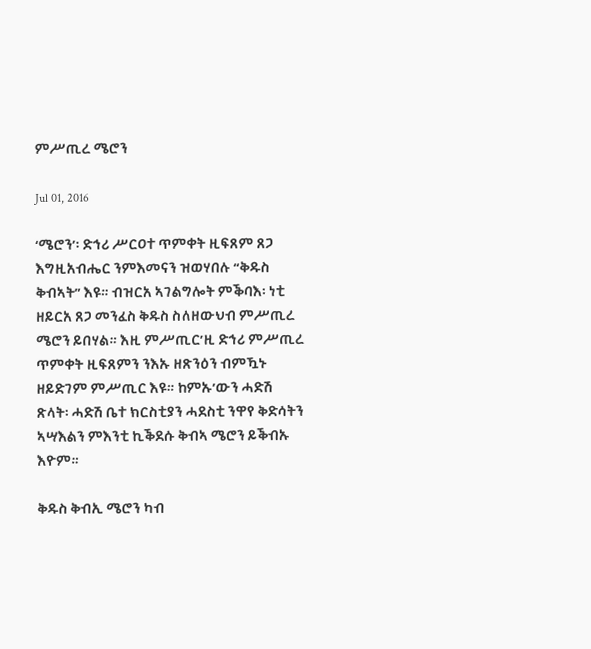ምሥጢረ ሜሮን

Jul 01, 2016

‘ሜሮን’፡ ድኅሪ ሥርዐተ ጥምቀት ዚፍጸም ጸጋ እግዚአብሔር ንምእመናን ዝወሃበሉ “ቅዱስ ቅብኣት” እዩ። ብዝርአ ኣገልግሎት ምቕባእ፡ ነቲ ዘይርአ ጸጋ መንፈስ ቅዱስ ስለዘውህብ ምሥጢረ ሜሮን ይበሃል። እዚ ምሥጢር’ዚ ድኅሪ ምሥጢረ ጥምቀት ዚፍጸምን ንእኡ ዘጽንዕን ብምዃኑ ዘይድገም ምሥጢር እዩ። ከምኡ’ውን ሓድሽ ጽላት፡ ሓድሽ ቤተ ክርስቲያን ሓደስቲ ንዋየ ቅድሳትን ኣሣእልን ምእንቲ ኪቕደሱ ቅብኣ ሜሮን ይቕብኡ እዮም።

ቅዱስ ቅብኢ ሜሮን ካብ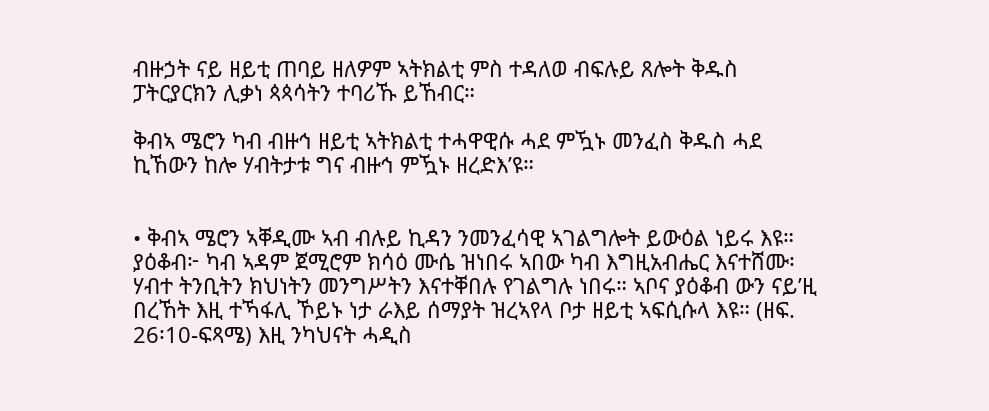ብዙኃት ናይ ዘይቲ ጠባይ ዘለዎም ኣትክልቲ ምስ ተዳለወ ብፍሉይ ጸሎት ቅዱስ ፓትርያርክን ሊቃነ ጳጳሳትን ተባሪኹ ይኸብር።

ቅብኣ ሜሮን ካብ ብዙኅ ዘይቲ ኣትክልቲ ተሓዋዊሱ ሓደ ምዃኑ መንፈስ ቅዱስ ሓደ ኪኸውን ከሎ ሃብትታቱ ግና ብዙኅ ምዃኑ ዘረድእ’ዩ።


• ቅብኣ ሜሮን ኣቐዲሙ ኣብ ብሉይ ኪዳን ንመንፈሳዊ ኣገልግሎት ይውዕል ነይሩ እዩ።
ያዕቆብ፦ ካብ ኣዳም ጀሚሮም ክሳዕ ሙሴ ዝነበሩ ኣበው ካብ እግዚአብሔር እናተሸሙ፡ ሃብተ ትንቢትን ክህነትን መንግሥትን እናተቐበሉ የገልግሉ ነበሩ። ኣቦና ያዕቆብ ውን ናይ’ዚ በረኸት እዚ ተኻፋሊ ኾይኑ ነታ ራእይ ሰማያት ዝረኣየላ ቦታ ዘይቲ ኣፍሲሱላ እዩ። (ዘፍ. 26፡10-ፍጻሜ) እዚ ንካህናት ሓዲስ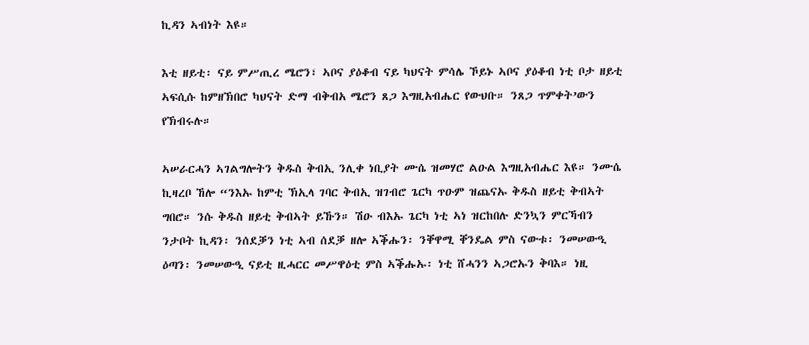ኪዳን ኣብነት እዩ።

እቲ ዘይቲ፡ ናይ ምሥጢረ ሜሮን፣ ኣቦና ያዕቆብ ናይ ካህናት ምሳሌ ኾይኑ ኣቦና ያዕቆብ ነቲ ቦታ ዘይቲ ኣፍሲሱ ከምዘኽበሮ ካህናት ድማ ብቅብአ ሜሮን ጸጋ እግዚአብሔር የውህቡ። ንጸጋ ጥምቀት’ውን የኽብሩሉ።

ኣሠራርሓን ኣገልግሎትን ቅዱስ ቅብኢ ንሊቀ ነቢያት ሙሴ ዝመሃሮ ልዑል እግዚአብሔር እዩ። ንሙሴ ኪዛረቦ ኸሎ “ንእኡ ከምቲ ኽኢላ ገባር ቅብኢ ዝገብሮ ጌርካ ጥዑም ዝጨናኡ ቅዱስ ዘይቲ ቅብኣት ግበሮ። ንሱ ቅዱስ ዘይቲ ቅብኣት ይኹን። ሽዑ ብእኡ ጌርካ ነቲ ኣነ ዝርከበሉ ድንኳን ምርኻብን ንታቦት ኪዳን፡ ንሰደቓን ነቲ ኣብ ሰደቓ ዘሎ ኣቕሑን፡ ንቐዋሚ ቐንዴል ምስ ናውቱ፡ ንመሠውዒ ዕጣን፡ ንመሠውዒ ናይቲ ዚሓርር መሥዋዕቲ ምስ ኣቕሑኡ፡ ነቲ ሸሓንን ኣጋሮኡን ቅባእ። ነዚ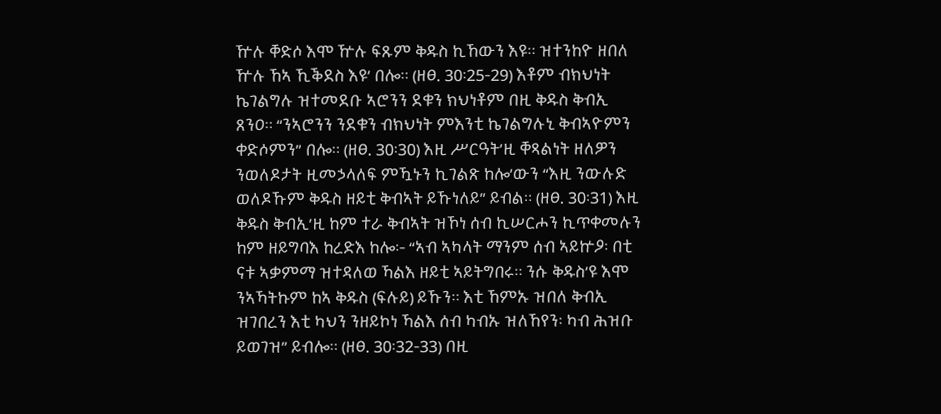ዅሉ ቐድሶ እሞ ዅሉ ፍጹም ቅዱስ ኪኸውን እዩ። ዝተንከዮ ዘበለ ዅሉ ኸኣ ኺቕደስ እዩ’ በሎ። (ዘፀ. 30፡25-29) እቶም ብክህነት ኬገልግሉ ዝተመደቡ ኣሮንን ደቁን ክህነቶም በዚ ቅዱስ ቅብኢ ጸንዐ። “ንኣሮንን ንደቁን ብክህነት ምእንቲ ኬገልግሉኒ ቅብኣዮምን ቀድሶምን” በሎ። (ዘፀ. 30፡30) እዚ ሥርዓት’ዚ ቐጻልነት ዘለዎን ንወለዶታት ዚመኃላለፍ ምዃኑን ኪገልጽ ከሎ’ውን “እዚ ንውሉድ ወለዶኹም ቅዱስ ዘይቲ ቅብኣት ይኹነለይ” ይብል። (ዘፀ. 30፡31) እዚ ቅዱስ ቅብኢ’ዚ ከም ተራ ቅብኣት ዝኾነ ሰብ ኪሠርሖን ኪጥቀመሉን ከም ዘይግባእ ከረድእ ከሎ፡- “ኣብ ኣካላት ማንም ሰብ ኣይኵዖ፡ በቲ ናቱ ኣቃምማ ዝተዳለወ ኻልእ ዘይቲ ኣይትግበሩ። ንሱ ቅዱስ’ዩ እሞ ንኣኻትኩም ከኣ ቅዱስ (ፍሉይ) ይኹን። እቲ ኸምኡ ዝበለ ቅብኢ ዝገበረን እቲ ካህን ንዘይኮነ ኻልእ ሰብ ካብኡ ዝለኸየን፡ ካብ ሕዝቡ ይወገዝ” ይብሎ። (ዘፀ. 30፡32-33) በዚ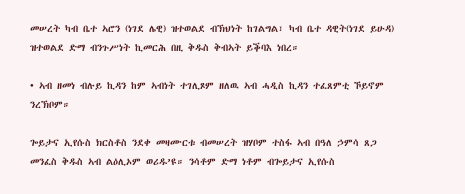መሠረት ካብ ቤተ ኣሮን (ነገደ ሌዊ) ዝተወልደ ብኽህነት ከገልግል፣ ካብ ቤተ ዳዊት(ነገደ ይሁዳ) ዝተወልደ ድማ ብንጉሥነት ኪመርሕ በዚ ቅዱስ ቅብኣት ይቕባእ ነበረ።

• ኣብ ዘመነ ብሉይ ኪዳን ከም ኣብነት ተገሊጾም ዘለዉ ኣብ ሓዲስ ኪዳን ተፈጸምቲ ኾይኖም ንረኽቦም።

ጐይታና ኢየሱስ ክርስቶስ ንደቀ መዛሙርቱ ብመሠረት ዝሃቦም ተስፋ ኣብ በዓለ ኃምሳ ጸጋ መንፈስ ቅዱስ ኣብ ልዕሊኦም ወሪዱ’ዩ። ንሳቶም ድማ ነቶም ብጐይታና ኢየሱስ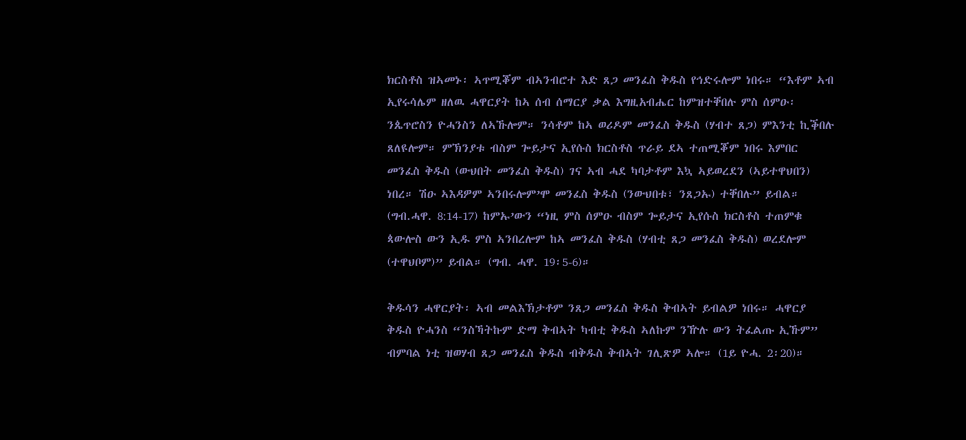ክርስቶስ ዝኣመኑ፡ ኣጥሚቖም ብኣንብሮተ እድ ጸጋ መንፈስ ቅዱስ የኅድሩሎም ነበሩ። “እቶም ኣብ ኢየሩሳሌም ዘለዉ ሓዋርያት ከኣ ሰብ ሰማርያ ቃል እግዚአብሔር ከምዝተቐበሉ ምስ ሰምዑ፡ ንጴጥሮስን ዮሓንስን ለኣኹሎም። ንሳቶም ከኣ ወሪዶም መንፈስ ቅዱስ (ሃብተ ጸጋ) ምእንቲ ኪቕበሉ ጸለዩሎም። ምኽንያቱ ብስም ጐይታና ኢየሱስ ክርስቶስ ጥራይ ደኣ ተጠሚቖም ነበሩ እምበር መንፈስ ቅዱስ (ውህበት መንፈስ ቅዱስ) ገና ኣብ ሓደ ካባታቶም እኳ ኣይወረደን (ኣይተዋህበን) ነበረ። ሽዑ ኣእዳዎም ኣንበሩሎም’ሞ መንፈስ ቅዱስ (ንውህበቱ፣ ንጸጋኡ) ተቐበሉ” ይብል። (ግብ.ሓዋ. 8:14-17) ከምኡ’ውን “ነዚ ምስ ሰምዑ ብስም ጐይታና ኢየሱስ ክርስቶስ ተጠምቁ ጳውሎስ ውን ኢዱ ምስ ኣንበረሎም ከኣ መንፈስ ቅዱስ (ሃብቲ ጸጋ መንፈስ ቅዱስ) ወረደሎም (ተዋህቦም)” ይብል። (ግብ. ሓዋ. 19፡5-6)።

ቅዱሳን ሓዋርያት፡ ኣብ መልእኽታቶም ንጸጋ መንፈስ ቅዱስ ቅብኣት ይብልዎ ነበሩ። ሓዋርያ ቅዱስ ዮሓንስ “ንስኻትኩም ድማ ቅብኣት ካብቲ ቅዱስ ኣለኩም ንዅሉ ውን ትፈልጡ ኢኹም” ብምባል ነቲ ዝወሃብ ጸጋ መንፈስ ቅዱስ ብቅዱስ ቅብኣት ገሊጽዎ ኣሎ። (1ይ ዮሓ. 2፡20)።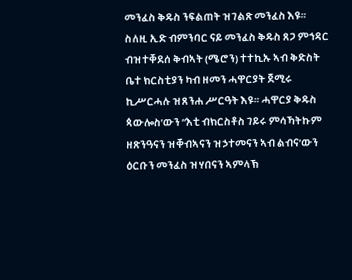መንፈስ ቅዱስ ንፍልጠት ዝገልጽ መንፈስ እዩ። ስለዚ ኢድ ብምንባር ናይ መንፈስ ቅዱስ ጸጋ ምኅዳር ብዝተቐደሰ ቅብኣት (ሜሮን) ተተኪኡ ኣብ ቅድስት ቤተ ክርስቲያን ካብ ዘመን ሓዋርያት ጀሚሩ ኪሥርሓሉ ዝጸንሐ ሥርዓት እዩ። ሓዋርያ ቅዱስ ጳውሎስ’ውን “እቲ ብክርስቶስ ገይሩ ምሳኻትኩም ዘጽንዓናን ዝቐብኣናን ዝኃተመናን ኣብ ልብና’ውን ዕርቡን መንፈስ ዝሃበናን ኣምላኽ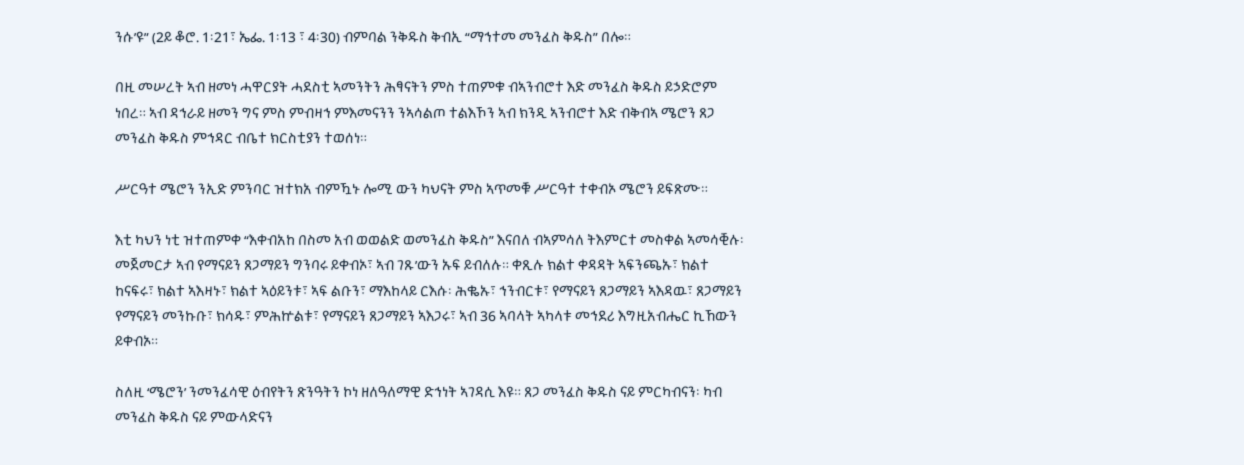ንሱ’ዩ” (2ይ ቆሮ. 1፡21፣ ኤፌ. 1፡13 ፣ 4፡30) ብምባል ንቅዱስ ቅብኢ “ማኅተመ መንፈስ ቅዱስ” በሎ።

በዚ መሠረት ኣብ ዘመነ ሓዋርያት ሓደስቲ ኣመንትን ሕፃናትን ምስ ተጠምቁ ብኣንብሮተ እድ መንፈስ ቅዱስ ይኃድሮም ነበረ። ኣብ ዳኅራይ ዘመን ግና ምስ ምብዛኅ ምእመናንን ንኣሳልጦ ተልእኾን ኣብ ክንዲ ኣንብሮተ እድ ብቅብኣ ሜሮን ጸጋ መንፈስ ቅዱስ ምኅዳር ብቤተ ክርስቲያን ተወሰነ።

ሥርዓተ ሜሮን ንኢድ ምንባር ዝተክአ ብምዃኑ ሎሚ ውን ካህናት ምስ ኣጥመቑ ሥርዓተ ተቀብኦ ሜሮን ይፍጽሙ።

እቲ ካህን ነቲ ዝተጠምቀ “እቀብአከ በስመ አብ ወወልድ ወመንፈስ ቅዱስ” እናበለ ብኣምሳለ ትእምርተ መስቀል ኣመሳቒሉ፡ መጀመርታ ኣብ የማናይን ጸጋማይን ግንባሩ ይቀብኦ፣ ኣብ ገጹ’ውን ኡፍ ይብለሉ። ቀጺሉ ክልተ ቀዳዳት ኣፍንጫኡ፣ ክልተ ከናፍሩ፣ ክልተ ኣእዛኑ፣ ክልተ ኣዕይንቱ፣ ኣፍ ልቡን፣ ማእከላይ ርእሱ፡ ሕቈኡ፣ ኅንብርቱ፣ የማናይን ጸጋማይን ኣእዳዉ፣ ጸጋማይን የማናይን መንኩቡ፣ ክሳዱ፣ ምሕኵልቱ፣ የማናይን ጸጋማይን ኣእጋሩ፣ ኣብ 36 ኣባላት ኣካላቱ መኅደሪ እግዚአብሔር ኪኸውን ይቀብኦ።

ስለዚ ‘ሜሮን’ ንመንፈሳዊ ዕብየትን ጽንዓትን ኮነ ዘለዓለማዊ ድኅነት ኣገዳሲ እዩ። ጸጋ መንፈስ ቅዱስ ናይ ምርካብናን፡ ካብ መንፈስ ቅዱስ ናይ ምውላድናን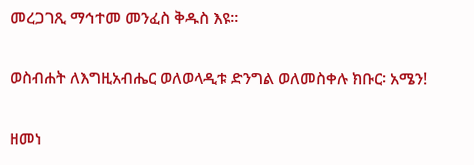መረጋገጺ ማኅተመ መንፈስ ቅዱስ እዩ።

ወስብሐት ለእግዚአብሔር ወለወላዲቱ ድንግል ወለመስቀሉ ክቡር፡ አሜን!

ዘመነ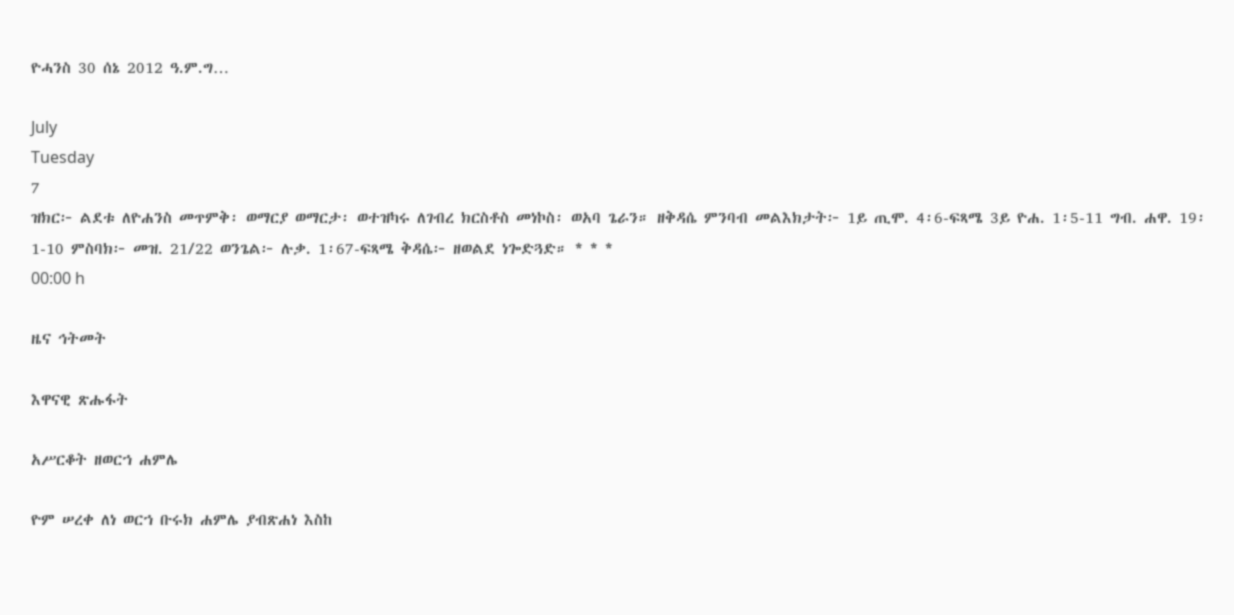ዮሓንስ 30 ሰኔ 2012 ዓ.ም.ግ…

July
Tuesday
7
ዝክር፦ ልደቱ ለዮሐንስ መጥምቅ፡ ወማርያ ወማርታ፡ ወተዝካሩ ለገብረ ክርስቶስ መነኮስ፡ ወአባ ጌራን። ዘቅዳሴ ምንባብ መልእክታት፦ 1ይ ጢሞ. 4፡6-ፍጻሜ 3ይ ዮሐ. 1፡5-11 ግብ. ሐዋ. 19፡1-10 ምስባክ፦ መዝ. 21/22 ወንጌል፦ ሉቃ. 1፡67-ፍጻሜ ቅዳሴ፦ ዘወልደ ነጐድጓድ። * * *
00:00 h

ዜና ኅትመት

እዋናዊ ጽሑፋት

አሥርቆት ዘወርኀ ሐምሌ

ዮም ሠረቀ ለነ ወርኀ ቡሩክ ሐምሌ ያብጽሐነ እስከ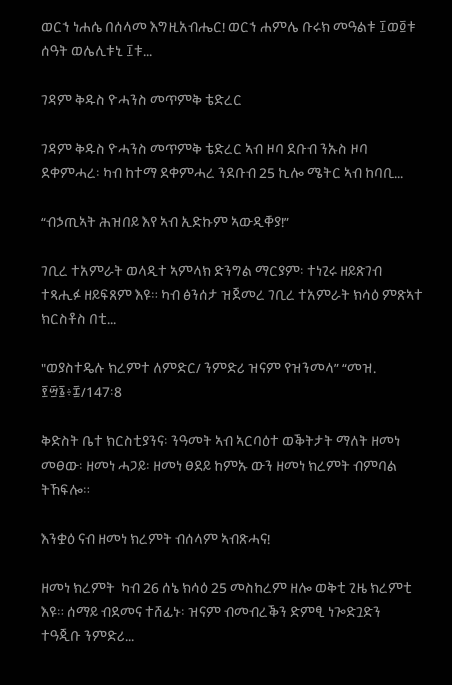ወርኀ ነሐሴ በሰላመ እግዚአብሔር! ወርኀ ሐምሌ ቡሩክ መዓልቱ ፲ወ፬ቱ ሰዓት ወሌሊቱኒ ፲ቱ...

ገዳም ቅዱስ ዮሓንስ መጥምቅ ቴድረር

ገዳም ቅዱስ ዮሓንስ መጥምቅ ቴድረር ኣብ ዞባ ደቡብ ንኡስ ዞባ ደቀምሓረ፡ ካብ ከተማ ደቀምሓረ ንደቡብ 25 ኪሎ ሜትር ኣብ ከባቢ...

“ብኃጢኣት ሕዝበይ እየ ኣብ ኢድኩም ኣውዲቐያ!”

ገቢረ ተአምራት ወላዲተ ኣምላክ ድንግል ማርያም፡ ተነጊሩ ዘይጽገብ ተጻሒፉ ዘይፍጸም እዩ። ካብ ፅንሰታ ዝጀመረ ገቢረ ተአምራት ክሳዕ ምጽኣተ ክርስቶስ በቲ...

"ወያስተዴሉ ክረምተ ለምድር/ ንምድሪ ዝናም የዝንመላ” “መዝ. ፻፵፮፥፰/147፡8

ቅድስት ቤተ ክርስቲያንና፡ ንዓመት ኣብ ኣርባዕተ ወቕትታት ማለት ዘመነ መፀው፡ ዘመነ ሓጋይ፡ ዘመነ ፀደይ ከምኡ ውን ዘመነ ክረምት ብምባል ትኸፍሎ።

እንቋዕ ናብ ዘመነ ክረምት ብሰላም ኣብጽሓና!

ዘመነ ክረምት  ካብ 26 ሰኔ ክሳዕ 25 መስከረም ዘሎ ወቅቲ ጊዜ ክረምቲ እዩ። ሰማይ ብደመና ተሸፊኑ፡ ዝናም ብመብረቕን ድምፂ ነጐድጓድን ተዓጂቡ ንምድሪ...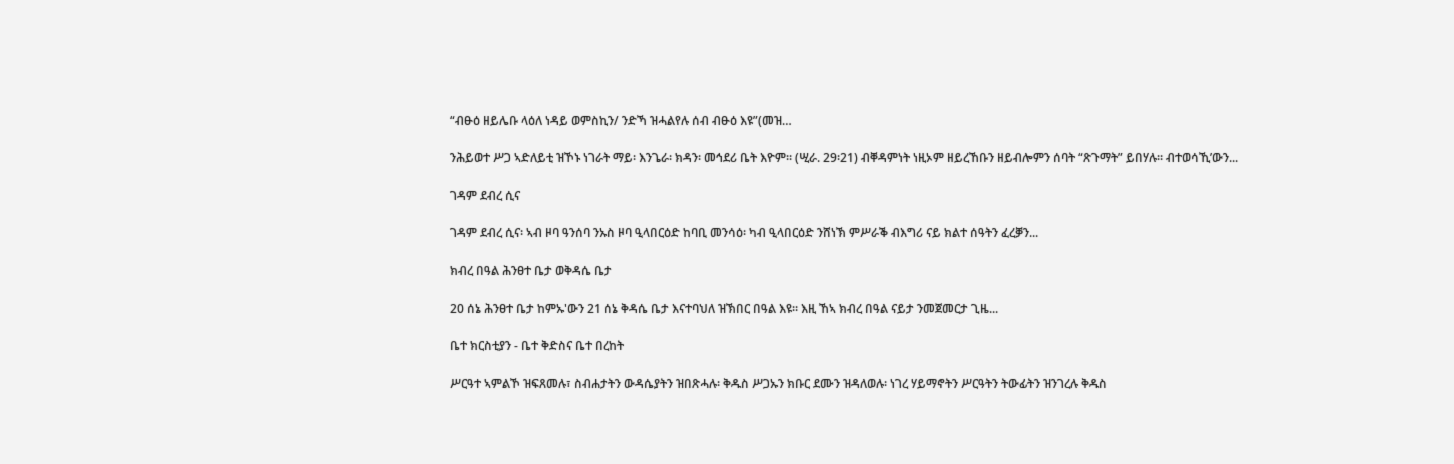“ብፁዕ ዘይሌቡ ላዕለ ነዳይ ወምስኪን/ ንድኻ ዝሓልየሉ ሰብ ብፁዕ እዩ”(መዝ…

ንሕይወተ ሥጋ ኣድለይቲ ዝኾኑ ነገራት ማይ፡ እንጌራ፡ ክዳን፡ መኅደሪ ቤት እዮም። (ሢራ. 29፡21) ብቐዳምነት ነዚኦም ዘይረኸቡን ዘይብሎምን ሰባት “ጽጉማት” ይበሃሉ። ብተወሳኺ’ውን...

ገዳም ደብረ ሲና

ገዳም ደብረ ሲና፡ ኣብ ዞባ ዓንሰባ ንኡስ ዞባ ዒላበርዕድ ከባቢ መንሳዕ፡ ካብ ዒላበርዕድ ንሸነኽ ምሥራቕ ብእግሪ ናይ ክልተ ሰዓትን ፈረቓን...

ክብረ በዓል ሕንፀተ ቤታ ወቅዳሴ ቤታ

20 ሰኔ ሕንፀተ ቤታ ከምኡ'ውን 21 ሰኔ ቅዳሴ ቤታ እናተባህለ ዝኽበር በዓል እዩ። እዚ ኸኣ ክብረ በዓል ናይታ ንመጀመርታ ጊዜ...

ቤተ ክርስቲያን - ቤተ ቅድስና ቤተ በረከት

ሥርዓተ ኣምልኾ ዝፍጸመሉ፣ ስብሐታትን ውዳሴያትን ዝበጽሓሉ፡ ቅዱስ ሥጋኡን ክቡር ደሙን ዝዳለወሉ፡ ነገረ ሃይማኖትን ሥርዓትን ትውፊትን ዝንገረሉ ቅዱስ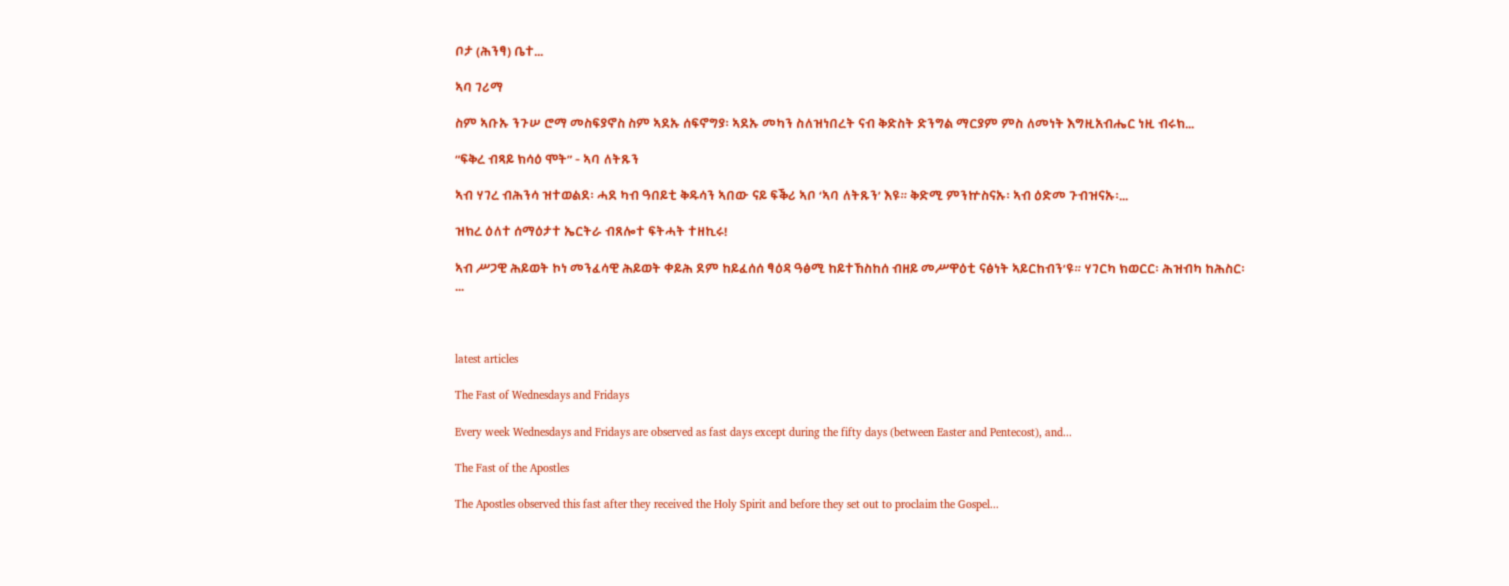ቦታ (ሕንፃ) ቤተ...

ኣባ ገሪማ

ስም ኣቡኡ ንጉሠ ሮማ መስፍያኖስ ስም ኣደኡ ሰፍኖግያ፡ ኣደኡ መካን ስለዝነበረት ናብ ቅድስት ድንግል ማርያም ምስ ለመነት እግዚአብሔር ነዚ ብሩክ...

“ፍቅረ ብጻይ ክሳዕ ሞት” - ኣባ ለትጹን

ኣብ ሃገረ ብሕንሳ ዝተወልደ፡ ሓደ ካብ ዓበይቲ ቅዱሳን ኣበው ናይ ፍቕሪ ኣቦ ‘ኣባ ለትጹን’ እዩ። ቅድሚ ምንኵስናኡ፡ ኣብ ዕድመ ጉብዝናኡ፡...

ዝክረ ዕለተ ሰማዕታተ ኤርትራ ብጸሎተ ፍትሓት ተዘኪሩ!

ኣብ ሥጋዊ ሕይወት ኮነ መንፈሳዊ ሕይወት ቀይሕ ደም ከይፈሰሰ ፃዕዳ ዓፅሚ ከይተኸስከሰ ብዘይ መሥዋዕቲ ናፅነት ኣይርከብን’ዩ። ሃገርካ ክወርር፡ ሕዝብካ ከሕስር፡...



latest articles

The Fast of Wednesdays and Fridays

Every week Wednesdays and Fridays are observed as fast days except during the fifty days (between Easter and Pentecost), and...

The Fast of the Apostles

The Apostles observed this fast after they received the Holy Spirit and before they set out to proclaim the Gospel...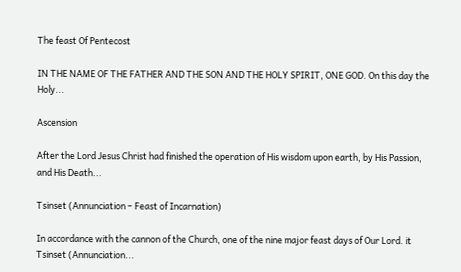The feast Of Pentecost

IN THE NAME OF THE FATHER AND THE SON AND THE HOLY SPIRIT, ONE GOD. On this day the Holy...

Ascension

After the Lord Jesus Christ had finished the operation of His wisdom upon earth, by His Passion, and His Death...

Tsinset (Annunciation – Feast of Incarnation)

In accordance with the cannon of the Church, one of the nine major feast days of Our Lord. it Tsinset (Annunciation...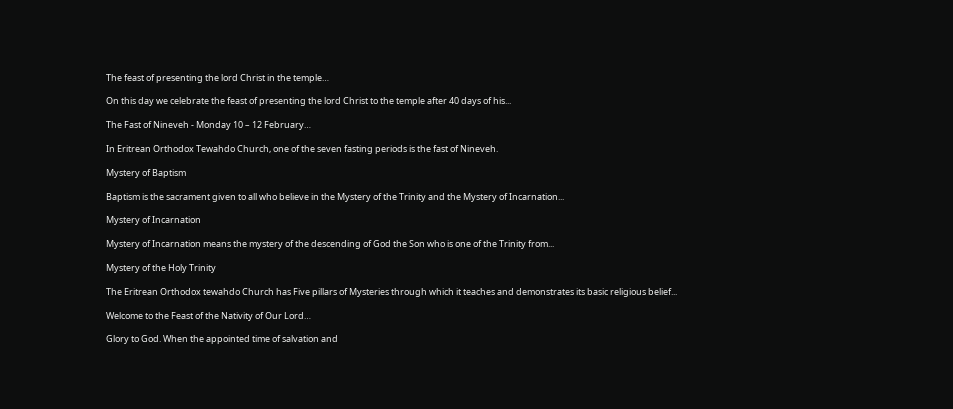The feast of presenting the lord Christ in the temple…

On this day we celebrate the feast of presenting the lord Christ to the temple after 40 days of his...

The Fast of Nineveh - Monday 10 – 12 February…

In Eritrean Orthodox Tewahdo Church, one of the seven fasting periods is the fast of Nineveh.

Mystery of Baptism

Baptism is the sacrament given to all who believe in the Mystery of the Trinity and the Mystery of Incarnation...

Mystery of Incarnation

Mystery of Incarnation means the mystery of the descending of God the Son who is one of the Trinity from...

Mystery of the Holy Trinity

The Eritrean Orthodox tewahdo Church has Five pillars of Mysteries through which it teaches and demonstrates its basic religious belief...

Welcome to the Feast of the Nativity of Our Lord…

Glory to God. When the appointed time of salvation and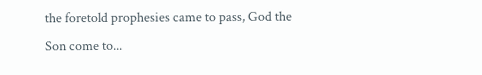the foretold prophesies came to pass, God the Son come to...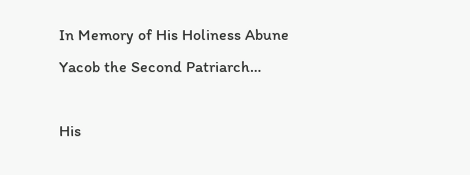In Memory of His Holiness Abune Yacob the Second Patriarch…

His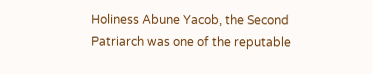Holiness Abune Yacob, the Second Patriarch was one of the reputable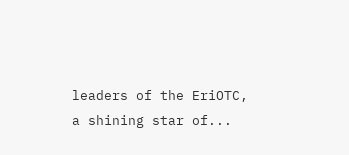leaders of the EriOTC, a shining star of...